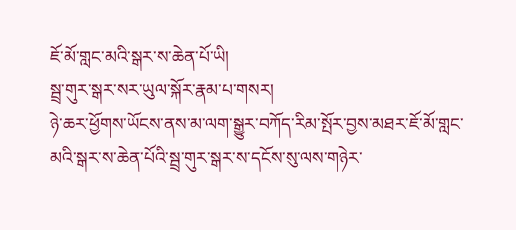ཇོ་མོ་གླང་མའི་སྒར་ས་ཆེན་པོ་ཡི།
སྦྲ་གུར་སྒར་སར་ཡུལ་སྐོར་རྣམ་པ་གསར།
ཉེ་ཆར་ཕྱོགས་ཡོངས་ནས་མ་ལག་སྒྱུར་བཀོད་རིམ་སྤོར་བྱས་མཐར་ཇོ་མོ་གླང་མའི་སྒར་ས་ཆེན་པོའི་སྦྲ་གུར་སྒར་ས་དངོས་སུ་ལས་གཉེར་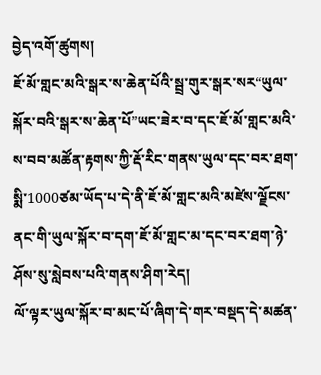བྱེད་འགོ་ཚུགས།
ཇོ་མོ་གླང་མའི་སྒར་ས་ཆེན་པོའི་སྦྲ་གུར་སྒར་སར“ཡུལ་སྐོར་བའི་སྒར་ས་ཆེན་པོ”ཡང་ཟེར་བ་དང་ཇོ་མོ་གླང་མའི་ས་བབ་མཚོན་རྟགས་ཀྱི་རྡོ་རིང་གནས་ཡུལ་དང་བར་ཐག་སྨི་1000ཙམ་ཡོད་པ་དེ་ནི་ཇོ་མོ་གླང་མའི་མཛེས་ལྗོངས་ནང་གི་ཡུལ་སྐོར་བ་དག་ཇོ་མོ་གླང་མ་དང་བར་ཐག་ཉེ་ཤོས་སུ་སླེབས་པའི་གནས་ཤིག་རེད།
ལོ་ལྟར་ཡུལ་སྐོར་བ་མང་པོ་ཞིག་དེ་གར་བསྡད་དེ་མཚན་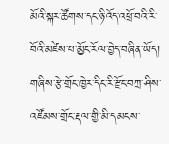མོའི་སྐར་ཚོགས་དང་ཉི་འོད་འཕྲོ་བའི་རི་བོའི་མཛེས་པ་མྱོང་རོལ་བྱེད་བཞིན་ཡོད།
གཞིས་རྩེ་གྲོང་ཁྱེར་དིང་རི་རྫོང་བཀྲ་ཤིས་འཛོམས་གྲོང་རྡལ་གྱི་མི་དམངས་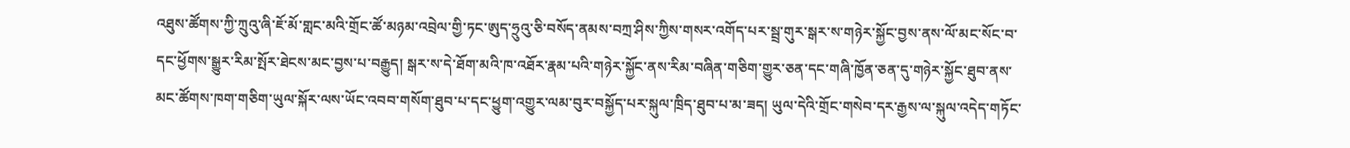འཐུས་ཚོགས་ཀྱི་ཀྲུའུ་ཞི་ཇོ་མོ་གླང་མའི་གྲོང་ཚོ་མཉམ་འབྲེལ་གྱི་ཏང་ཨུད་ཧྲུའུ་ཅི་བསོད་ནམས་བཀྲ་ཤིས་ཀྱིས་གསར་འགོད་པར་སྦྲ་གུར་སྒར་ས་གཉེར་སྐྱོང་བྱས་ནས་ལོ་མང་སོང་བ་དང་ཕྱོགས་སྒྱུར་རིམ་སྤོར་ཐེངས་མང་བྱས་པ་བརྒྱུད། སྒར་ས་དེ་ཐོག་མའི་ཁ་འཐོར་རྣམ་པའི་གཉེར་སྐྱོང་ནས་རིམ་བཞིན་གཅིག་གྱུར་ཅན་དང་གཞི་ཁྱོན་ཅན་དུ་གཉེར་སྐྱོང་ཐུབ་ནས་མང་ཚོགས་ཁག་གཅིག་ཡུལ་སྐོར་ལས་ཡོང་འབབ་གསོག་ཐུབ་པ་དང་ཕྱུག་འགྱུར་ལམ་བུར་བསྐྱོད་པར་སྐུལ་ཁྲིད་ཐུབ་པ་མ་ཟད། ཡུལ་དེའི་གྲོང་གསེབ་དར་རྒྱས་ལ་སྐུལ་འདེད་གཏོང་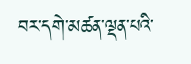བར་དགེ་མཚན་ལྡན་པའི་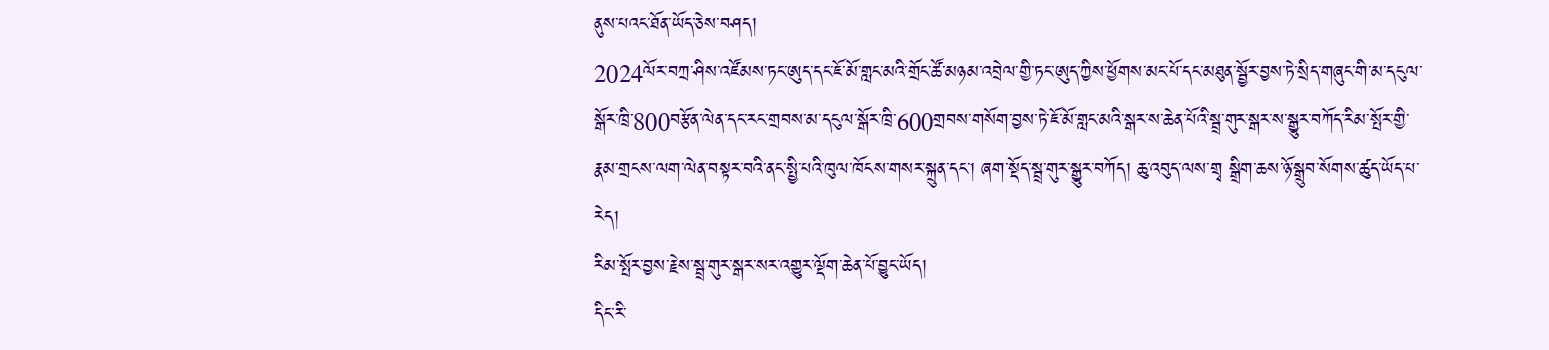ནུས་པའང་ཐོན་ཡོད་ཅེས་བཤད།
2024ལོར་བཀྲ་ཤིས་འཛོམས་ཏང་ཨུད་དང་ཇོ་མོ་གླང་མའི་གྲོང་ཚོ་མཉམ་འབྲེལ་གྱི་ཏང་ཨུད་ཀྱིས་ཕྱོགས་མང་པོ་དང་མཐུན་སྦྱོར་བྱས་ཏེ་སྲིད་གཞུང་གི་མ་དངུལ་སྒོར་ཁྲི་800བརྩོན་ལེན་དང་རང་གྲབས་མ་དངུལ་སྒོར་ཁྲི་600གྲབས་གསོག་བྱས་ཏེ་ཇོ་མོ་གླང་མའི་སྒར་ས་ཆེན་པོའི་སྦྲ་གུར་སྒར་ས་སྒྱུར་བཀོད་རིམ་སྤོར་གྱི་རྣམ་གྲངས་ལག་ལེན་བསྟར་བའི་ནང་སྤྱི་པའི་ཁུལ་ཁོངས་གསར་སྐྲུན་དང་། ཞག་སྡོད་སྦྲ་གུར་སྒྱུར་བཀོད། ཆུ་འབུད་ལས་གྲྭ སྒྲིག་ཆས་ཉོ་སྒྲུབ་སོགས་ཚུད་ཡོད་པ་རེད།
རིམ་སྤོར་བྱས་རྗེས་སྦྲ་གུར་སྒར་སར་འགྱུར་ལྡོག་ཆེན་པོ་བྱུང་ཡོད།
དིང་རི་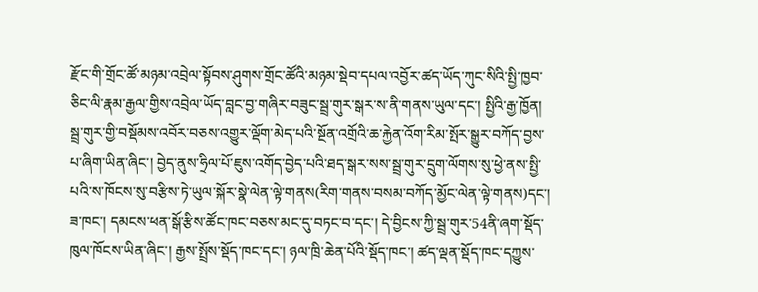རྫོང་གི་གྲོང་ཚོ་མཉམ་འབྲེལ་སྟོབས་ཤུགས་གྲོང་ཚོའི་མཉམ་སྡེབ་དཔལ་འབྱོར་ཚད་ཡོད་ཀུང་སིའི་སྤྱི་ཁྱབ་ཅིང་ལི་རྣམ་རྒྱལ་གྱིས་འབྲེལ་ཡོད་བླང་བྱ་གཞིར་བཟུང་སྦྲ་གུར་སྒར་ས་ནི་གནས་ཡུལ་དང་། སྤྱིའི་རྒྱ་ཁྱོན། སྦྲ་གུར་གྱི་བསྡོམས་འབོར་བཅས་འགྱུར་ལྡོག་མེད་པའི་སྔོན་འགྲོའི་ཆ་རྐྱེན་འོག་རིམ་སྤོར་སྒྱུར་བཀོད་བྱས་པ་ཞིག་ཡིན་ཞིང་། བྱེད་ནུས་ཧྲིལ་པོ་ཇུས་འགོད་བྱེད་པའི་ཐད་སྒར་སས་སྦྲ་གུར་དྲུག་ལོགས་སུ་ཕྱེ་ནས་སྤྱི་པའི་ས་ཁོངས་སུ་བརྩིས་ཏེ་ཡུལ་སྐོར་སྣེ་ལེན་ལྟེ་གནས(རིག་གནས་བསམ་བཀོད་མྱོང་ལེན་ལྟེ་གནས)དང་། ཟ་ཁང་། དམངས་ཕན་སྒོ་རྩིས་ཚོང་ཁང་བཅས་མང་དུ་བཏང་བ་དང་། དེ་བྱིངས་ཀྱི་སྦྲ་གུར་54ནི་ཞག་སྡོད་ཁུལ་ཁོངས་ཡིན་ཞིང་། རྒྱས་སྤྲོས་སྡོད་ཁང་དང་། ཉལ་ཁྲི་ཆེན་པོའི་སྡོད་ཁང་། ཚད་ལྡན་སྡོད་ཁང་དཀྱུས་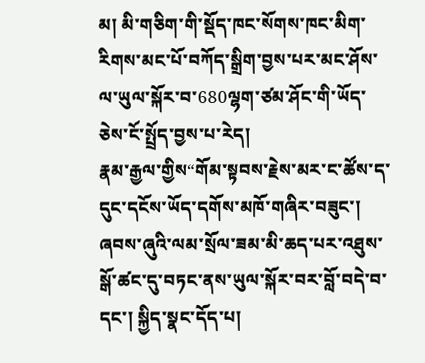མ། མི་གཅིག་གི་སྡོད་ཁང་སོགས་ཁང་མིག་རིགས་མང་པོ་བཀོད་སྒྲིག་བྱས་པར་མང་ཤོས་ལ་ཡུལ་སྐོར་བ་680ལྷག་ཙམ་ཤོང་གི་ཡོད་ཅེས་ངོ་སྤྲོད་བྱས་པ་རེད།
རྣམ་རྒྱལ་གྱིས“གོམ་སྟབས་རྗེས་མར་ང་ཚོས་ད་དུང་དངོས་ཡོད་དགོས་མཁོ་གཞིར་བཟུང་། ཞབས་ཞུའི་ལམ་སྲོལ་ཟམ་མི་ཆད་པར་འཐུས་སྒོ་ཚང་དུ་བཏང་ནས་ཡུལ་སྐོར་བར་བློ་བདེ་བ་དང་། སྐྱིད་སྣང་དོད་པ།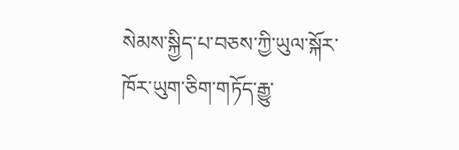སེམས་སྐྱིད་པ་བཅས་ཀྱི་ཡུལ་སྐོར་ཁོར་ཡུག་ཅིག་གཏོད་རྒྱུ་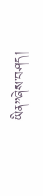ཡིན”ཞེས་བཤད།